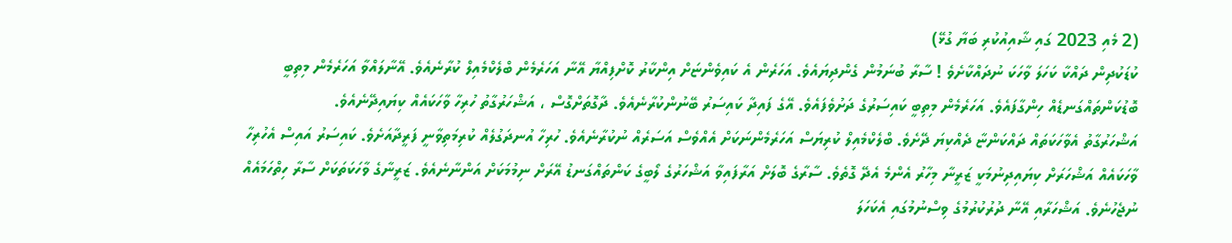(2 މެއި 2023 ގައި ޝާއިއުކުރި ބަޔާ ގުޅޭ)
ކުޑަކުދިން ދައްކާ ކަހަލަ ވާހަކަ ނުދައްކާށެވެ ! ސާރާ ބުނަމުން ގެންދިޔައެވެ. އަހަރެން އެ ކައިވެންޏަށް އިންކާރު ކޮށްފިއްޔާ އޭނާ އަހަރެމެން ބްލެކްމެއިލް ކުރާނެއެވެ. އޭނާލައްވާ އަހަރެމެން މިތިބީ ބޮޑުކަންތައްގަނޑެއް ހިންގާފައެވެ. އަހަރެމެން މިތިބީ ކައިސަރުގެ ދަށުވެފައެވެ. އޭގެ ފައިދާ ކައިސަރު ބޭނުންކުރާނެއެވެ. ދާގޮތަށްގޮސް ، އަޝްހަރުގާތު ހުރިހާ ވާހަކައެއް ކިޔައިދޭނެއެވެ.
އަޝްހަރުގާތު އެވާހަކަތައް ދައްކަންޏާ ދެއްކިޔަ ދޭށެވެ. ބްލެކްމެއިލް ކުރިޔަސް އަހަރެމެންނަކަށް އެއްވެސް އަސަރެއް ނުކުރާނެއެވެ. ހުރިހާ އުނދަގުލެއް ކުރިމަތިވާނީ ފަރީދާއަށެވެ. ކައިސަރު އައިސް އެހުރިހާ ވާހަކައެއް އަޝްހަރަށް ކިޔައިދިނުމަކީ ޒަރީނާ މިހާރު އެންމެ އެދޭ ގޮތެވެ. ސާރާގެ ބޮލަށް އަރާފައިވާ އަޝްހަރުގެ ލޯބީގެ ކަންތައްގަނޑު އޭރަށް ނިމުމަކަށް އަންނާނެއެވެ. ޒަރީނާގެ ވާހަކަތަކަށް ސާރާ ހިތްހަމައެއް ނުޖެހުނެވެ. އަޝްހަރާއި އޭނާ ދުރުކުރުމުގެ ވިސްނުމުގައި އެކަހަލަ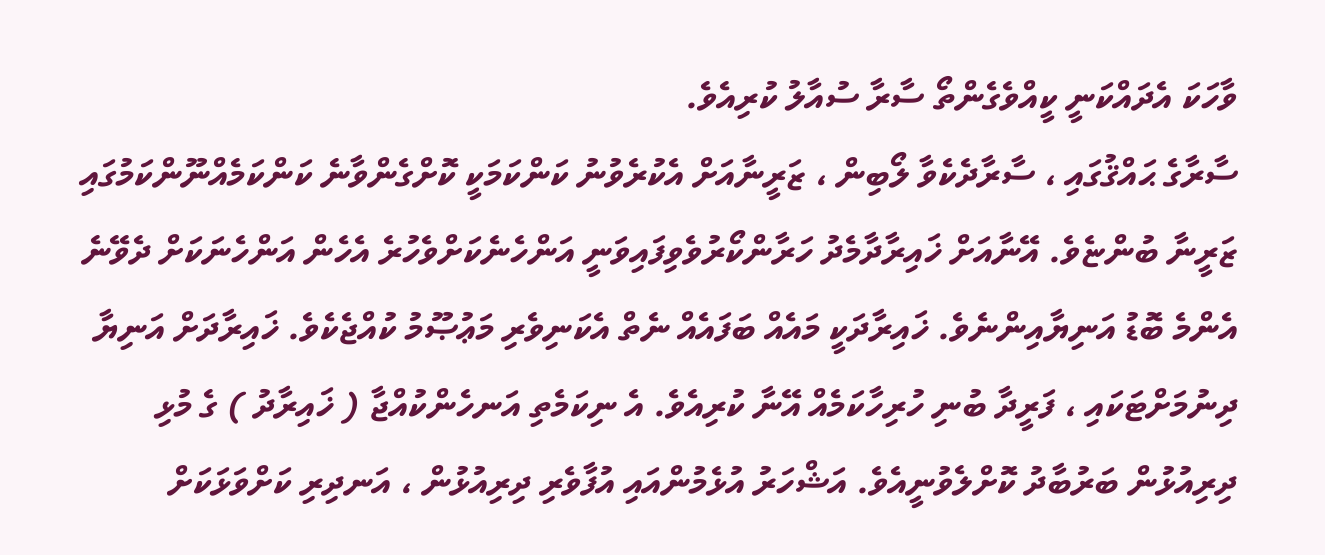ވާހަކަ އެދައްކަނީ ކީއްވެގެންތޯ ސާރާ ސުއާލު ކުރިއެވެ.
ސާރާގެ ޙައްޤުގައި ، ސާރާދެކެވާ ލޯބިން ، ޒަރީނާއަށް އެކުރެވުނު ކަންކަމަކީ ކޮށްގެންވާނެ ކަންކަމެއްނޫންކަމުގައި ޒަރީނާ ބުންޏެވެ. އޭނާއަށް ޚައިރާދާމެދު ހަރާންކޯރުވެވިފައިވަނީ އަންހެނެކަށްވެހުރެ އެހެން އަންހެނަކަށް ދެވޭނެ އެންމެ ބޮޑު އަނިޔާއިންނެވެ. ޚައިރާދަކީ މައެއް ބަފައެއް ނެތް އެކަނިވެރި މަޢުޞޫމު ކުއްޖެކެވެ. ޚައިރާދަށް އަނިޔާ ދިނުމަށްޓަކައި ، ފަރީދާ ބުނި ހުރިހާކަމެއް އޭނާ ކުރިއެވެ. އެ ނިކަމެތި އަނހެންކުއްޖާ ( ޚައިރާދު ) ގެ މުޅި ދިރިއުޅުން ބަރުބާދު ކޮށްލެވުނީއެވެ. އަޝްހަރު އުޅެމުންއައި އުފާވެރި ދިރިއުޅުން ، އަނދިރި ކަށްވަޅަކަށް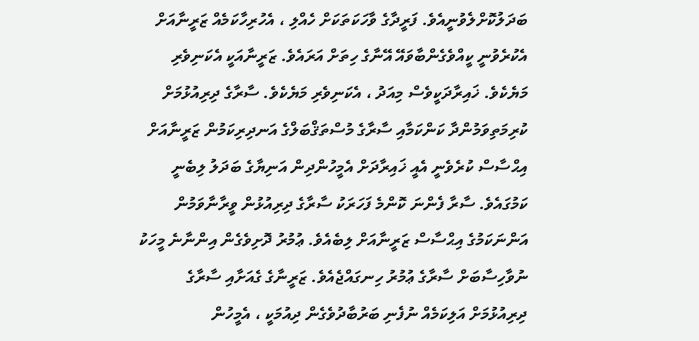ބަދަލުކޮށްލެވުނީއެވެ. ފަރީދާގެ ވާހަކަތަކަށް ހެއްލި ، އެހުރިހާކަމެއް ޒަރީނާއަށް އެކުރެވުނީ ކީއްވެގެންބާވައޭ އޭނާގެ ހިތަށް އަރައެވެ. ޒަރީނާއަކީ އެކަނިވެރި މަޔެކެވެ. ޚައިރާދަކީވެސް މިއަދު ، އެކަނިވެރި މަޔެކެވެ. ސާރާގެ ދިރިއުޅުމަށް ކުރިމަތިވަމުންދާ ކަންކަމާއި ސާރާގެ މުސްތަޤްބަލްގެ އަނދިރިކަމުން ޒަރީނާއަށް އިޙްސާސް ކުރެވެނީ އެއީ ޚައިރާދަށް އެމީހުންދިން އަނިޔާގެ ބަދަލު ލިބެނީ ކަމުގައެވެ. ސާރާ ފެންނަ ކޮންމެ ފަހަރަކު ސާރާގެ ދިރިއުޅުން ވީރާނާވަމުން އަންނަކަމުގެ އިޙްސާސް ޒަރީނާއަށް ލިބެއެވެ. ޢުމުރު ދޮށިވެގެން އިންނާނެ މީހަކު ނުވާހިސާބަށް ސާރާގެ ޢުމުރު ހިނގައްޖެއެވެ. ޒަރީނާގެ ގެއަށާއި ސާރާގެ ދިރިއުޅުމަށް އަލިކަމެއް ނުފެނި ބަރުބާދުވެގެން ދިއުމަކީ ، އެމީހުން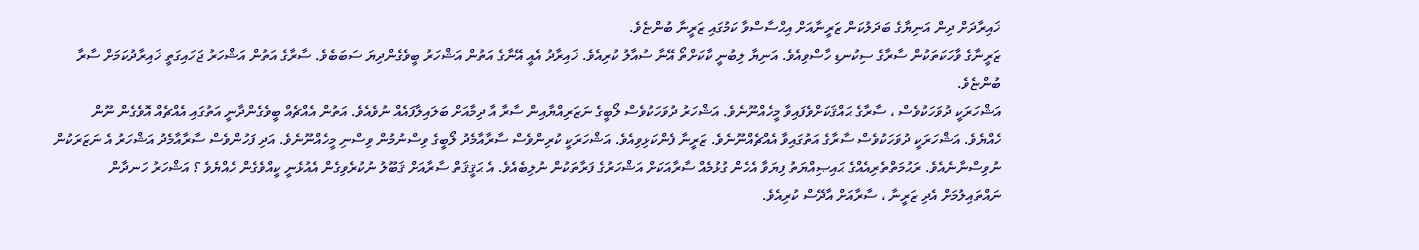ޚައިރާދަށް ދިން އަނިޔާގެ ބަދަލުކަން ޒަރީނާއަށް އިޙްސާސްވާ ކަމުގައި ޒަރީނާ ބުންޏެވެ.
ޒަރީނާގެ ވާހަކަތަކުން ސާރާގެ ސިކުނޑި ހާސްވިއެވެ. އަނިޔާ ލިބުނީ ކާކަށްތޯ އޭނާ ސުއާލު ކުރިއެވެ. ޚައިރާދު އެއީ އޭނާގެ އަތުން އަޝްހަރު ބީވެގެންދިޔަ ސަބަބެވެ. ސާރާގެ އަތުން އަޝްހަރު ޖަހައިގަތީ ޚައިރާދުކަމަށް ސާރާ ބުންޏެވެ.
އަޝްހަރަކީ ދުވަހަކުވެސް ، ސާރާގެ ޙައްޤަކަށްވެފައިވާ މީހެއްނޫނެވެ. އަޝްހަރު ދުވަހަކުވެސް ލޯބީގެ ނަޒަރިއްޔާއިން ސާރާ އާ ދިމާއަށް ބަލައިލާފައެއް ނުވެއެވެ. އަތުން އެއްޗެއް ބީވެގެންދާނީ އަތުގައި އެއްޗެއް އޮވެގެން ނޫން ހެއްޔެވެ. އަޝްހަރަކީ ދުވަހަކުވެސް ސާރާގެ އަތުގައިވާ އެއްޗެއްނޫނެވެ. ޒަރީނާ ފެންކަޅިވިއެވެ. އަޝްހަރަކީ ކުރިންވެސް ސާރާއާމެދު ލޯބީގެ ވިސްނުމުން ވިސްނި މީހެއްނޫނެވެ. އަދި ފަހުންވެސް ސާރާއާމެދު އަޝްހަރު އެ ނަޒަރަކުން ނުވިސްނާނެއެވެ. ރަޙުމަތްތެރިއެއްގެ ޙައިޞިއްޔަތު ފިޔަވާ އެހެން ގުޅުމެއް ސާރާއަކަށް އަޝްހަރުގެ ފަރާތަކުން ނުލިބެއެވެ. އެ ޙަޤީޤަތް ސާރާއަށް ޤަބޫލު ނުކުރެވިގެން އެއުޅެނީ ކީއްވެގެން ހެއްޔެވެ ؟ އަޝްހަރު ހަނދާން ނައްތައިލުމަށް އެދި ޒަރީނާ ، ސާރާއަށް އާދޭސް ކުރިއެވެ.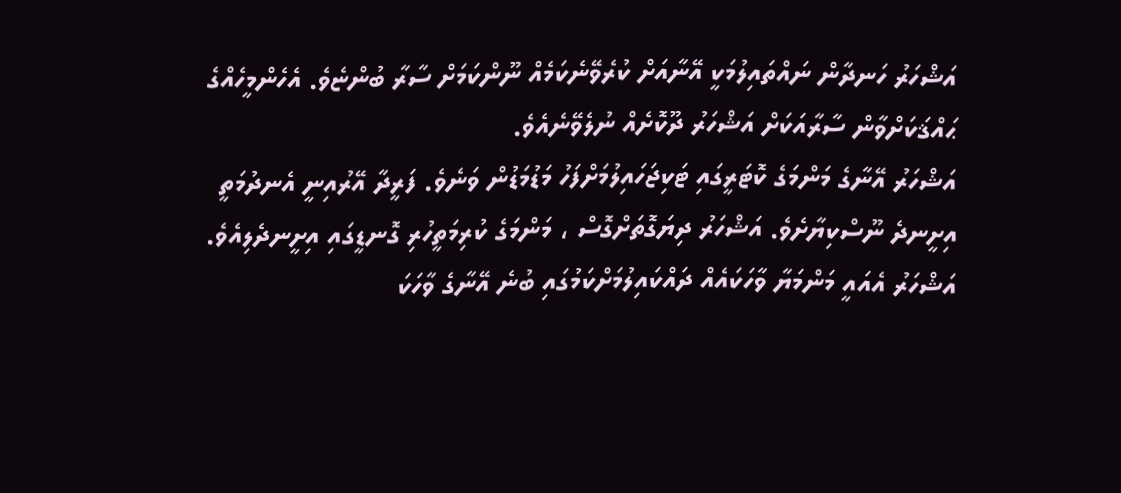އަޝްހަރު ހަނދާން ނައްތައިލުމަކީ އޭނާއަށް ކުރެވޭނެކަމެއް ނޫންކަމަށް ސާރާ ބުންޏެވެ. އެހެންމީހެއްގެ ޙައްޤަކަށްވާން ސާރާއަކަށް އަޝްހަރު ދޫކޮށެއް ނުލެވޭނެއެވެ.
އަޝްހަރު އޭނާގެ މަންމަގެ ކޮޓަރީގައި ޓަކިޖަހައިލުމަށްފަހު މަޑުމަޑުން ވަނެވެ. ފަރީދާ އޭރުއިނީ އެނދުމަތީ އިށީނދެ ނޫސްކިޔާށެވެ. އަޝްހަރު ދިޔަގޮތަށްގޮސް ، މަންމަގެ ކުރިމަތީހުރި ގޮނޑީގައި އިށީނދެލިއެވެ. އަޝްހަރު އެއައީ މަންމަޔާ ވާހަކައެއް ދައްކައިލުމަށްކަމުގައި ބުނެ އޭނާގެ ވާހަކަ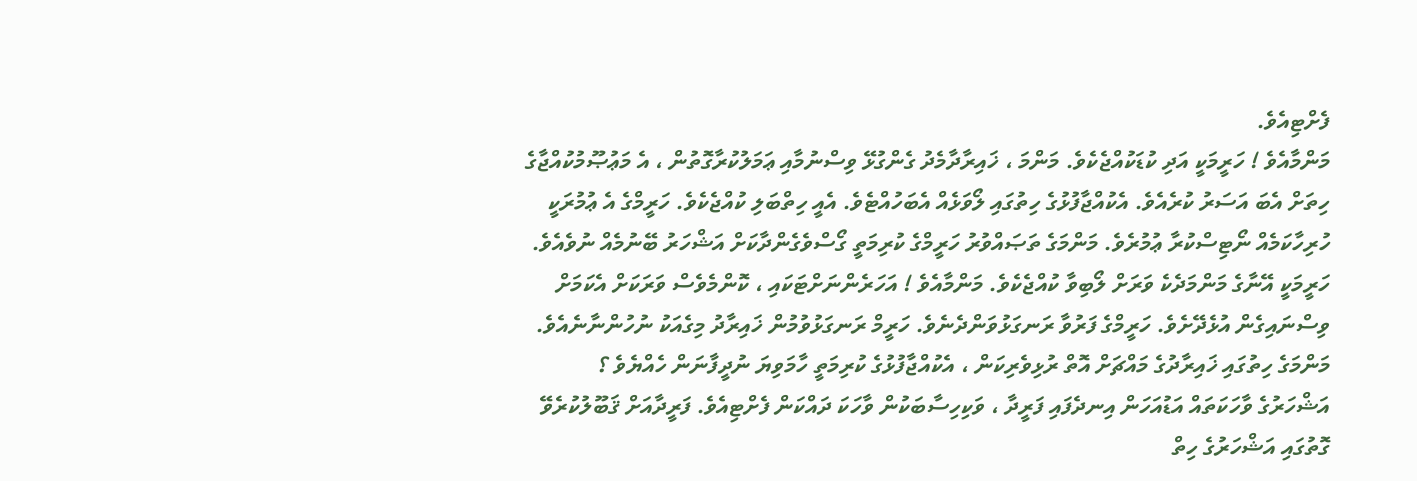ފެށްޓިއެވެ.
މަންމާއެވެ ! ހަރީމަކީ އަދި ކުޑަކުއްޖެކެވެ. މަންމަ ، ޚައިރާދާމެދު ގެންގުޅޭ ވިސްނުމާއި ޢަމަލުކުރާގޮތުން ، އެ މަޢުޞޫމުކުއްޖާގެ ހިތަށް އެބަ އަސަރު ކުރެއެވެ. އެކުއްޖާފުޅުގެ ހިތުގައި ލޯވަޅެއް އެބަހުއްޓެވެ. އެއީ ހިތްބަލި ކުއްޖެކެވެ. ހަރީމްގެ އެ ޢުމުރަކީ ހުރިހާކަމެއް ނޯޓިސްކުރާ ޢުމުރެވެ. މަންމަގެ ތަޞައްވުރު ހަރީމްގެ ކުރިމަތީ ގޯސްވެގެންދާކަށް އަޝްހަރު ބޭނުމެއް ނުވެއެވެ. ހަރީމަކީ އޭނާގެ މަންމަދެކެ ވަރަށް ލޯބިވާ ކުއްޖެކެވެ. މަންމާއެވެ ! އަހަރެންނަށްޓަކައި ، ކޮންމެވެސް ވަރަކަށް އެކަމަށް ވިސްނައިގެން އުޅެދޭށެވެ. ހަރީމްގެ ފަރުވާ ރަނގަޅުވަންދެނެވެ. ހަރީމް ރަނގަޅުވުމުން ޚައިރާދު މިގެއަކު ނުހުންނާނެއެވެ. މަންމަގެ ހިތުގައި ޚައިރާދުގެ މައްޗަށް އޮތް ރުޅިވެރިކަން ، އެކުއްޖާފުޅުގެ ކުރިމަތީ ހާމަވިޔަ ނުދީފާނަން ހެއްޔެވެ ؟
އަޝްހަރުގެ ވާހަކަތައް އަޑުއަހަން އިނދެފައި ފަރީދާ ، ވަކިހިސާބަކުން ވާހަކަ ދައްކަން ފެށްޓިއެވެ. ފަރީދާއަށް ޤަބޫލުކުރެވޭ ގޮތުގައި އަޝްހަރުގެ ހިތް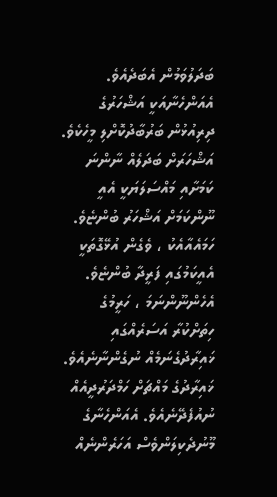ބަދަލުވަމުން އެބަދެއެވެ. އެއަންހެނާއަކީ އަޝްހަރުގެ ދިރިއުޅުން ބަރުބާދުކޮށްލި މީހެކެވެ. އަޝްހަރަށް ބަދަލެއް ނާންނަ ކަމަށާއި މައްސަލަޔަކީ އެއީ ނޫންކަމަށް އަޝްހަރު ބުންޏެވެ. ހަމައެއާއެކު ، ވެގެން އުޅޭގޮތަކީ އެއީކަމުގައި ފަރީދާ ބުންޏެވެ. އެހެންނޫންނަމަ ، ހަރީމުގެ ހިތަށްކުރާ އަސަރެއްގައި ޚައިރާދުގެނަމެއް ނުގެންނާނެއެވެ. ޚައިރާދުގެ މައްޗަށް ހަމްދަރުދީއެއް ނުއުފެދޭނެއެވެ. އެއަންހެނާގެ މޫނުދެކިލަންވެސް އަހަރެންނެއް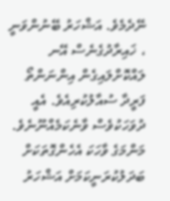ނޭދެމެވެ. އަޝްހަރު ބޭނުންވަނީ ، ޚައިރާދުގެނެސް އޭނ ލައްކޮށްލައިގެން އިންނަންތޯ ފަރީދާ ސުއާލުކުރިއެވެ. އެއީ ދުވަހަކުވެސް ވާނެކަމެއްނޫނެވެ.
މަންމަގެ ވާހަކަ އެހެންގޮތަކަށް ބަދަލުކުރަނީކަމަށް އަޝްހަރު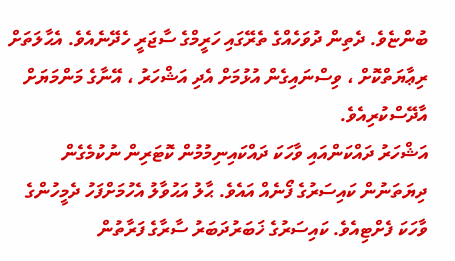ބުންޏެވެ. ދެތިން ދުވަހެއްގެ ތެރޭގައި ހަރީމްގެ ސާޖަރީ ހެދޭނެއެވެ. އެޙާލަތަށް ރިޢާޔަތްކޮށް ، ވިސްނައިގެން އުޅުމަށް އެދި އަޝްހަރު ، އޭނާގެ މަންމަޔަށް އާދޭސްކުރިއެވެ.
އަޝްހަރު ދައްކަންއައި ވާހަކަ ދައްކައިނިމުމުން ކޮޓަރިން ނުކުމެގެން ދިޔަތަނުން ކައިސަރުގެ ފޯނެއް އައެވެ. ޙާލު އަޙުވާލު އެހުމަށްފަހު ދެމީހުންގެ ވާހަކަ ފެށްޓިއެވެ. ކައިސަރުގެ ޚަބަރުދަބަރު ސާރާގެ ފަރާތުން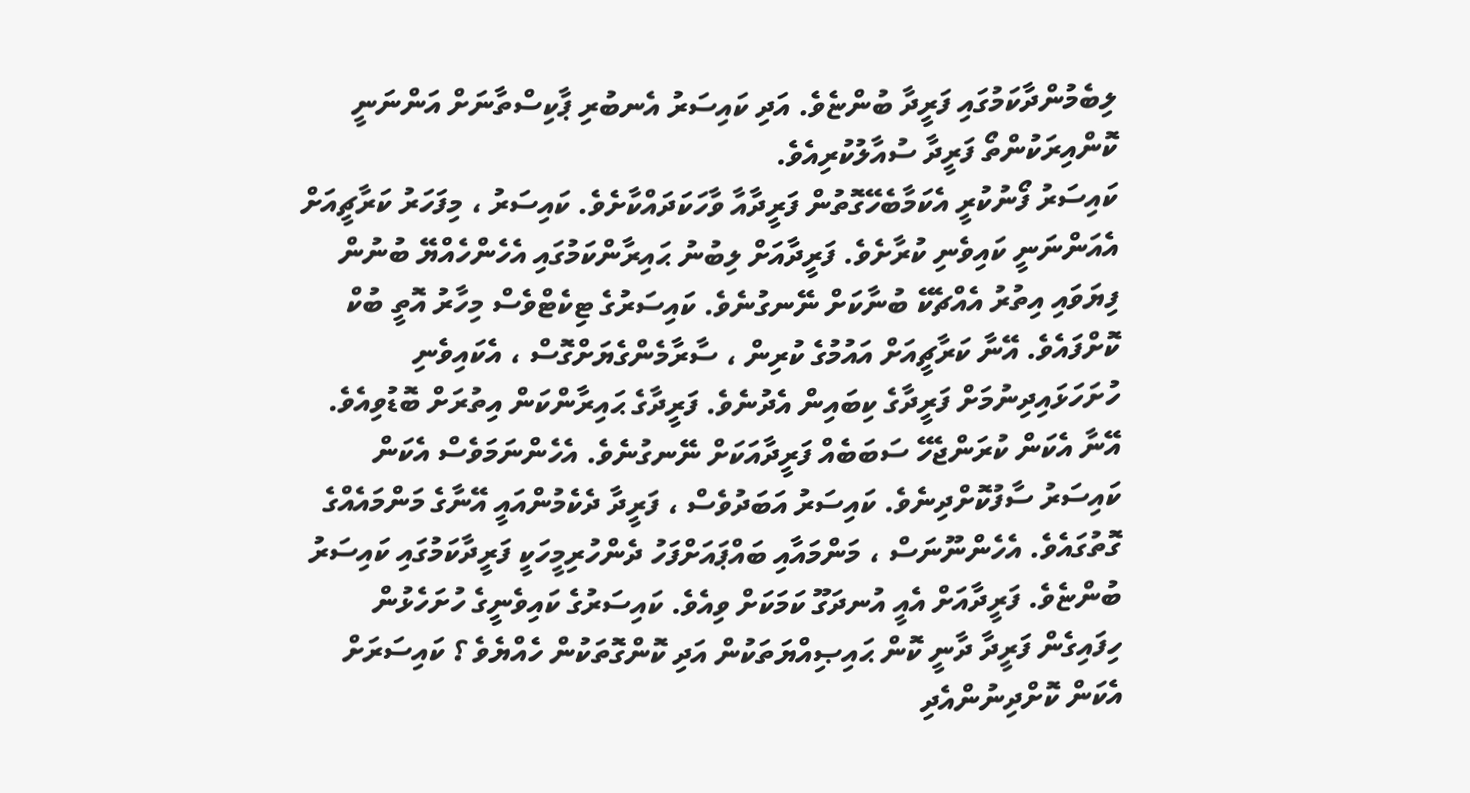ލިބެމުންދާކަމުގައި ފަރީދާ ބުންޏެވެ. އަދި ކައިސަރު އެނބުރި ޕާކިސްތާނަށް އަންނަނީ ކޮންއިރަކުންތޯ ފަރީދާ ސުއާލުކުރިއެވެ.
ކައިސަރު ފޯނުކުރީ އެކަމާބެހޭގޮތުން ފަރީދާއާ ވާހަކަދައްކާށެވެ. ކައިސަރު ، މިފަހަރު ކަރާޗީއަށް އެއަންނަނީ ކައިވެނި ކުރާށެވެ. ފަރީދާއަށް ލިބުނު ޙައިރާންކަމުގައި އެހެންހެއްޔޭ ބުނުން ފިޔަވައި އިތުރު އެއްޗެކޭ ބުނާކަށް ނޭނގުނެވެ. ކައިސަރުގެ ޓިކެޓްވެސް މިހާރު އޮތީ ބުކް ކޮށްފައެވެ. އޭނާ ކަރާޗީއަށް އައުމުގެ ކުރިން ، ސާރާމެންގެޔަށްގޮސް ، އެކައިވެނި ހުށަހަޅައިދިނުމަށް ފަރީދާގެ ކިބައިން އެދުނެވެ. ފަރީދާގެ ޙައިރާންކަން އިތުރަށް ބޮޑުވިއެވެ. އޭނާ އެކަން ކުރަންޖެހޭ ސަބަބެއް ފަރީދާއަކަށް ނޭނގުނެވެ. އެހެންނަމަވެސް އެކަން ކައިސަރު ސާފުކޮށްދިނެވެ. ކައިސަރު އަބަދުވެސް ، ފަރީދާ ދެކެމުންއައީ އޭނާގެ މަންމައެއްގެ ގޮތުގައެވެ. އެހެންނޫނަސް ، މަންމައާއި ބައްޕައަށްފަހު ދެންހުރިމީހަކީ ފަރީދާކަމުގައި ކައިސަރު ބުންޏެވެ. ފަރީދާއަށް އެއީ އުނދަގޫ ކަމަކަށް ވިއެވެ. ކައިސަރުގެ ކައިވެނީގެ ހުށަހެޅުން ހިފައިގެން ފަރީދާ ދާނީ ކޮން ޙައިޞިއްޔަތަކުން އަދި ކޮންގޮތަކުން ހެއްޔެވެ ؟ ކައިސަރަށް އެކަން ކޮށްދިނުންއެދި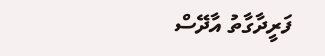ފަރީދާގާތު އާދޭސް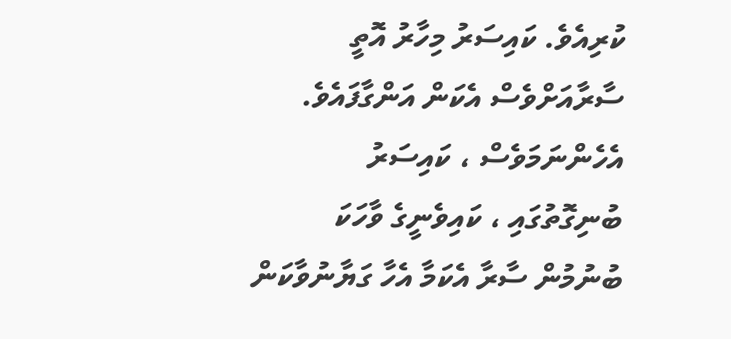ކުރިއެވެ. ކައިސަރު މިހާރު އޮތީ ސާރާއަށްވެސް އެކަން އަންގާފައެވެ. އެހެންނަމަވެސް ، ކައިސަރު ބުނިގޮތުގައި ، ކައިވެނީގެ ވާހަކަ ބުނުމުން ސާރާ އެކަމާ އެހާ ގަޔާނުވާކަން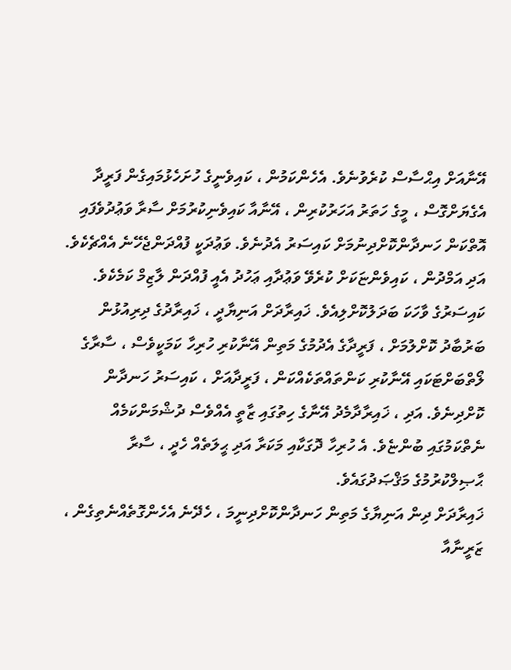އޭނާއަށް އިޙްސާސް ކުރެވުނެވެ. އެހެންކަމުން ، ކައިވެނީގެ ހުށަހެޅުމައިގެން ފަރީދާ އެގެޔަށްގޮސް ، މީގެ ހަތަރު އަހަރުކުރިން ، އޭނާއާ ކައިވެނިކުރުމަށް ސާރާ ވަޢުދުވެފައި އޮތްކަން ހަނދާންކޮށްދިނުމަށް ކައިސަރު އެދުނެވެ. ވަޢުދަކީ ފުއްދަންޖެހޭނެ އެއްޗެކެވެ. އަދި އަމްދުން ، ކައިވެންޏަކަށް ކުރެވޭ ވަޢުދާއި ޢަހުދު އެއީ ފުއްދަން ލާޒިމް ކަމެކެވެ.
ކައިސަރުގެ ވާހަކަ ބަދަލުކޮށްލިއެވެ. ޚައިރާދަށް އަނިޔާދީ ، ޚައިރާދުގެ ދިރިއުޅުން ބަރުބާދު ކޮށްލުމަށް ، ފަރީދާގެ އެދުމުގެ މަތިން އޭނާކުރި ހުރިހާ ކަމަކީވެސް ، ސާރާގެ ލޯތްބަށްޓަކައި އޭނާކުރި ކަންތައްތަކެއްކަން ، ފަރީދާއަށް ، ކައިސަރު ހަނދާން ކޮށްދިނެވެ. އަދި ، ޚައިރާދާމެދު އޭނާގެ ހިތުގައި ޒާތީ އެއްވެސް ދުޝްމަންކަމެއް ނެތްކަމުގައި ބުންޏެވެ. އެ ހުރިހާ ދޮގަކާއި މަކަރާ އަދި ޙީލަތެއް ހެދީ ، ސާރާ ޙާޞިލްކުރުމުގެ މަޤްޞަދުގައެވެ.
ޚައިރާދަށް ދިން އަނިޔާގެ މަތިން ހަނދާންކޮށްދިނީމަ ، ހެދޭނެ އެހެންގޮތެއްނެތިގެން ، ޒަރީނާއާ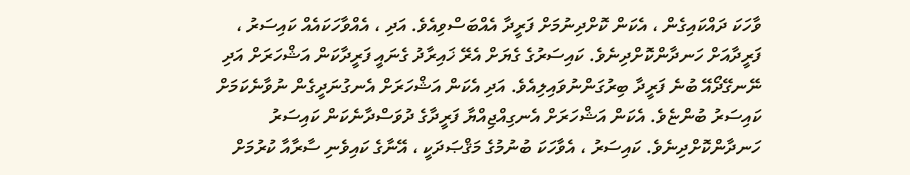ވާހަކަ ދައްކައިގެން ، އެކަން ކޮށްދިނުމަށް ފަރީދާ އެއްބަސްވިއެވެ. އަދި ، އެއްވާހަކައެއް ކައިސަރު ، ފަރީދާއަށް ހަނދާންކޮށްދިނެވެ. ކައިސަރުގެ ގެޔަށް އެރޭ ޚައިރާދު ގެނައީ ފަރީދާކަން އަޝްހަރަށް އަދި ނޭނގޭދޯއޭ ބުނެ ފަރީދާ ބިރުގަންނުވައިލިއެވެ. އަދި އެކަން އަޝްހަރަށް އެނގުނަދީގެން ނުވާނެކަމަށް ކައިސަރު ބުންޏެވެ. އެކަން އަޝްހަރަށް އެނގިއްޖިއްޔާ ފަރީދާގެ ދުވަސްދާނެކަން ކައިސަރު ހަނދާންކޮށްދިނެވެ. ކައިސަރު ، އެވާހަކަ ބުނުމުގެ މަޤްޞަދަކީ ، އޭނާގެ ކައިވެނި ސާރާއާ ކުރުމަށް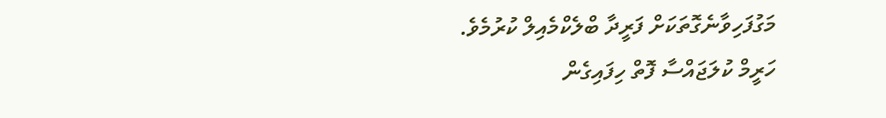މަގުފަހިވާނެގޮތަކަށް ފަރީދާ ބްލެކްމެއިލް ކުރުމެވެ.
ހަރީމް ކުލަޖައްސާ ފޮތް ހިފައިގެން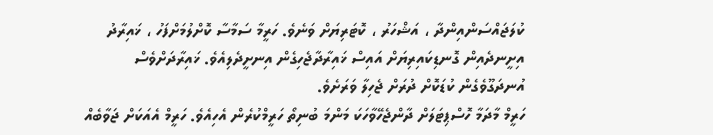ކުލަޖައްސަންއިންދާ ، އަޝްހަރު ، ކޮޓަރިޔަށް ވަނެވެ. ހަރީމާ ސަމާސާ ކޮށްލުމަށްފަހު ، ޚައިރާދު އިށީނދެއިން ގޮނޑިކައިރިޔަށް އައިސް ޚައިރާދާޖެހިގެން އިނށީދެލިއެވެ. ޚައިރާދަށްވެސް އުނދަގޫވެގެން ކުޑަކޮށް ދުރަށް ޖެހިލާ ވަރަށެވެ.
ހަރީމް މާދަމާ ހޮސްޕިޓަލަށް ދާންޖެހޭވާހަކަ މަންމަ ބުނިތޯ ހަރީމްކުރެން އެހިއެވެ. ހަރީމް އެއަކަށް ޖަވާބެއް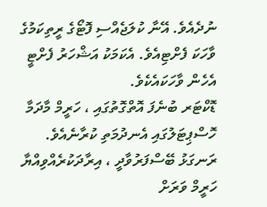ނުދެއެވެ. އޭނާ ކުލަޖެއްސި ފޮޓޯގެ ރީތިކަމުގެ ވާހަކަ ފެށްޓިއެވެ. އެކަމަކު އަޝްހަރު ފެށްޓީ އެހެން ވާހަކައެކެވެ.
ޑޮކްޓަރ ބުނެފަ އޮތްގޮތުގައި ، ހަރީމް މާދަމާ ހޮސްޕިޓަލުގައި އެނދުމަތި ކުރާނެއެވެ. ރަނގަޅު ބޭސްފަރުވާދީ ، އިރާދަކުރެއްވިއްޔާ ހަރީމް ވަރަށް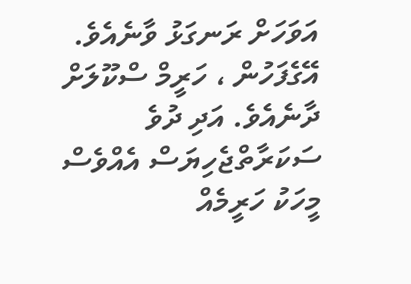އަވަހަށް ރަނގަޅު ވާނެއެވެ. އޭގެފަހުން ، ހަރީމް ސްކޫލަށް ދާނެއެވެ. އަދި ދުވެ ސަކަރާތްޖެހިޔަސް އެއްވެސް މީހަކު ހަރީމެއް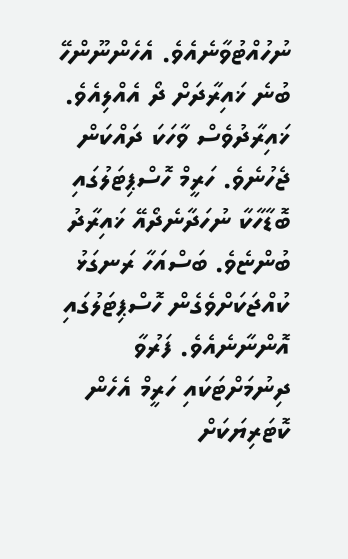ނުހުއްޓުވާނެއެވެ. އެހެންނޫންހޭ ބުނެ ޚައިރާދަށް ދޯ އެއްލިއެވެ. ޚައިރާދުވެސް ވާހަކަ ދައްކަން ޖެހުނެވެ. ހަރީމް ހޮސްޕިޓަލުގައި ބޮޑާހާކާ ނުހަދާނެދޯއޭ ޚައިރާދު ބުންޏެވެ. ބަސްއަހާ ރަނގަޅު ކުއްޖަކަށްވެގެން ހޮސްޕިޓަލުގައި އޮންނާނެއެވެ. ފަރުވާ ދިނުމަށްޓަކައި ހަރީމް އެހެން ކޮޓަރިޔަކަށް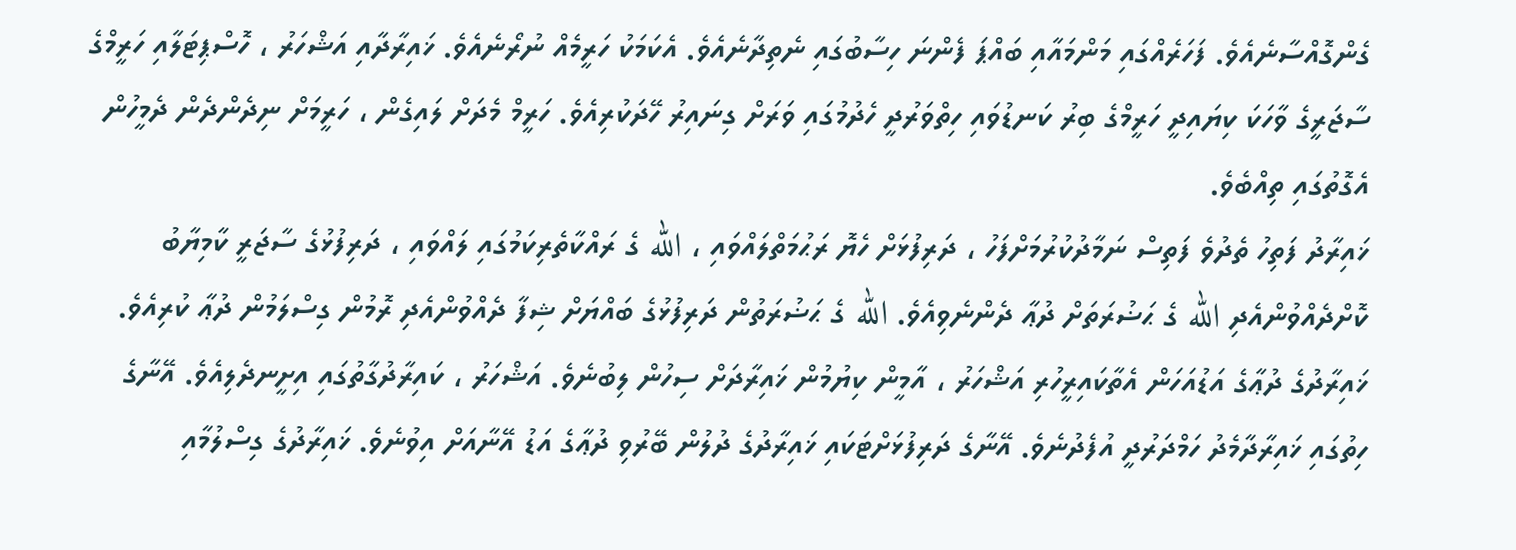ގެންގޮއްސާނެއެވެ. ފަހަރެއްގައި މަންމައާއި ބައްޕަ ފެންނަ ހިސާބުގައި ނެތިދާނެއެވެ. އެކަމަކު ހަރީމެއް ނުރޯނެއެވެ. ޚައިރާދާއި އަޝްހަރު ، ހޮސްޕިޓަލާއި ހަރީމްގެ ސާޖަރީގެ ވާހަކަ ކިޔައިދީ ހަރީމްގެ ބިރު ކަނޑުވައި ހިތްވަރުދީ ހެދުމުގައި ވަރަށް ގިނައިރު ހޭދަކުރިއެވެ. ހަރީމް މެދަށް ލައިގެން ، ހަރީމަށް ނިދެންދެން ދެމީހުން އެގޮތުގައި ތިއްބެވެ.
ޚައިރާދު ފަތިހު ތެދުވެ ފަތިސް ނަމާދުކުރުމަށްފަހު ، ދަރިފުޅަށް ހެޔޮ ރަޙުމަތްލައްވައި ، الله ގެ ރައްކާތެރިކަމުގައި ލައްވައި ، ދަރިފުޅުގެ ސާޖަރީ ކާމިޔާބު ކޮށްދެއްވުންއެދި الله ގެ ޙަޟުރަތަށް ދުޢާ ދެންނެވިއެވެ. الله ގެ ޙަޟުރަތުން ދަރިފުޅުގެ ބައްޔަށް ޝިފާ ދެއްވުންއެދި ރޮމުން ގިސްލަމުން ދުޢާ ކުރިއެވެ. ޚައިރާދުގެ ދުޢާގެ އަޑުއަހަން އެތާކައިރީހުރި އަޝްހަރު ، އާމީން ކިޔުމުން ޚައިރާދަށް ސިހުން ލިބުނެވެ. އަޝްހަރު ، ކައިރާދުގާތުގައި އިށީނދެލިއެވެ. އޭނާގެ ހިތުގައި ޚައިރާދާމެދު ހަމްދަރުދީ އުފެދުނެވެ. އޭނާގެ ދަރިފުޅަށްޓަކައި ޚައިރާދުގެ ދުލުން ބޭރުވި ދުޢާގެ އަޑު އޭނާއަށް އިވުނެވެ. ޚައިރާދުގެ ގިސްލުމާއި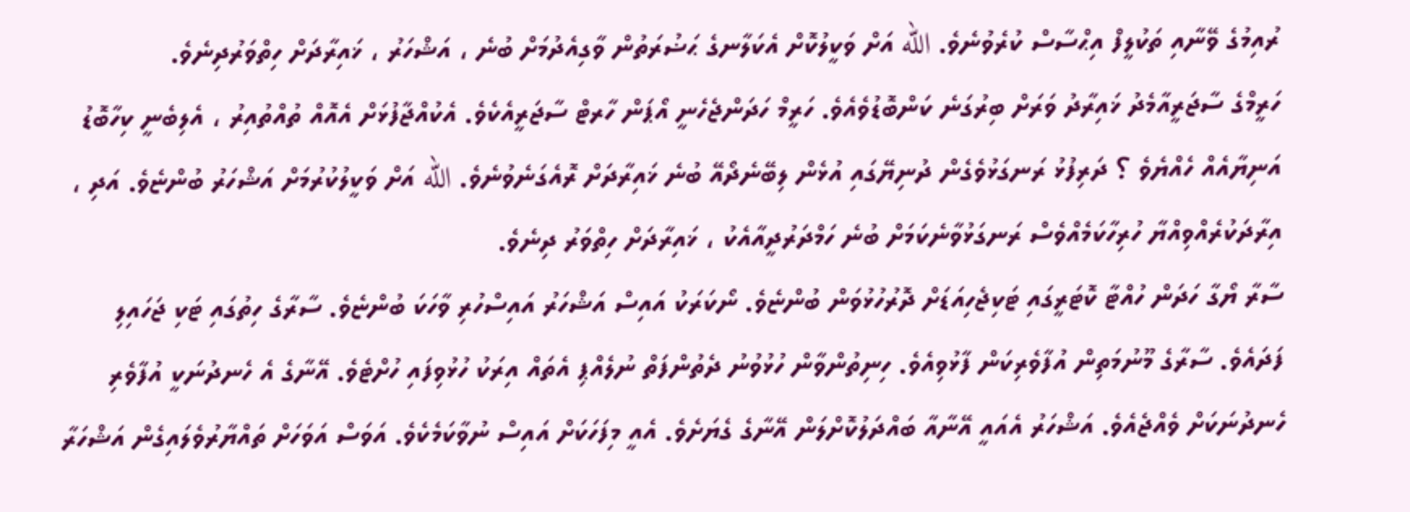ރުއިމުގެ ވޭނާއި ތަކުލީފް އިޙްސާސް ކުރެވުނެވެ. الله އަށް ވަކީލުކޮށް އެކަލާނގެ ޙަޟުރަތުން ވާގިއެދުމަށް ބުނެ ، އަޝްހަރު ، ޚައިރާދަށް ހިތްވަރުދިނެވެ.
ހަރީމްގެ ސާޖަރީއާމެދު ޚައިރާދު ވަރަށް ބިރުގަނެ ކަންބޮޑުވެއެވެ. ހަރީމް ހަދަންޖެހެނީ އޯޕަން ހާރޓް ސާޖަރީއެކެވެ. އެކުއްޖާފުޅަށް އެއޮއް ތުއްތުއިރު ، އެލިބެނީ ކިހާބޮޑު އަނިޔާއެއް ހެއްޔެވެ ؟ ދަރިފުޅު ރަނގަޅުވެގެން ދުނިޔޭގައި އުޅެން ލިބޭނެދޯއޭ ބުނެ ޚައިރާދަށް ރޮއެގަނެވުނެވެ. الله އަށް ވަކީލުކުރުމަށް އަޝްހަރު ބުންޏެވެ. އަދި ، އިރާދަކުރެއްވިއްޔާ ހުރިހާކަމެއްވެސް ރަނގަޅުވާނެކަމަށް ބުނެ ހަމްދަރުދީއާއެކު ، ޚައިރާދަށް ހިތްވަރު ދިނެވެ.
ސާރާ ޔޯގާ ހަދަން ހުއްޓާ ކޮޓަރީގައި ޓަކިޖެހިއަޑަށް ދޮރުހުޅުވަން ބުންޏެވެ. ނޯކަރަކު އައިސް އަޝްހަރު އައިސްހުރި ވާހަކަ ބުންޏެވެ. ސާރާގެ ހިތުގައި ޓަކި ޖަހައިލި ފަދައެވެ. ސާރާގެ މޫނުމަތިން އުފާވެރިކަން ފާޅުވިއެވެ. ހިނިތުންވާން ހުޅުވުނު ދެތުންފަތް ނުލެއްޕި އެތައް އިރަކު ހުޅުވިފައި ހުށްޓެވެ. އޭނާގެ އެ ހެނދުނަކީ އުފާވެރި ހެނދުނަކަށް ވެއްޖެއެވެ. އަޝްހަރު އެއައީ އޭނާއާ ބައްދަލުކޮށްލަން އޭނާގެ ގެޔަށެވެ. އެއީ މިފަހަކަށް އައިސް ނުވާކަމެކެވެ. އަވަސް އަވަހަށް ތައްޔާރުވެލައިގެން އަޝްހަރާ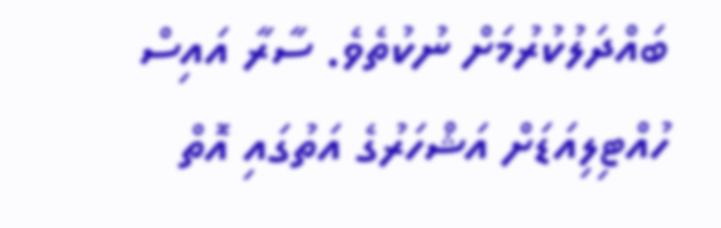ބައްދަލުކުރުމަށް ނުކުތެވެ. ސާރާ އައިސް ހުއްޓިލިއަޑަށް އަޝްހަރުގެ އަތުގައި އޮތް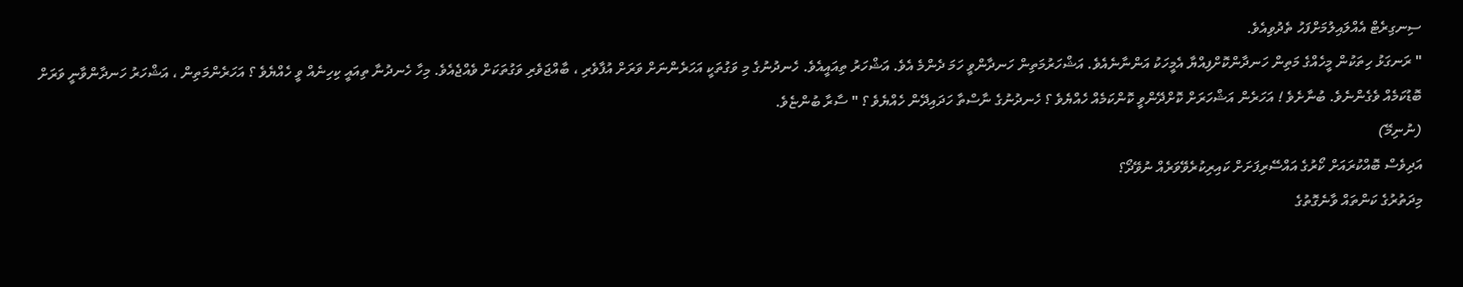ސިނގިރެޓް އެއްލައިލުމަށްފަހު ތެދުވިއެވެ.
" ރަނގަޅު ހިތަކުން މީހެއްގެ މަތިން ހަނދާންކޮށްފިއްޔާ އެމީހަކު އަންނާނެއެވެ. އަޝްހަރުމަތިން ހަނދާންވީ ހަމަ ދެންމެ އެވެ. އަޝްހަރު ތިއައީއެވެ. ހެނދުނުގެ މި ވަގުތަކީ އަހަރެންނަށް ވަރަށް އުފާވެރި ، ބާއްޖަވެރި ވަގުތަކަށް ވެއްޖެއެވެ. މިހާ ހެނދުނާ ތިއައީ ކިހިނެއް ވީ ހެއްޔެވެ ؟ އަހަރެންމަތިން ، އަޝްހަރު ހަނދާންވާނީ ވަރަށް ބޮޑުކަމެއް ވެގެންނެވެ. ބުނާށެވެ ! އަހަރެން އަޝްހަރަށް ކޮށްދޭންވީ ކޮންކަމެއް ހެއްޔެވެ ؟ ހެނދުނުގެ ނާސްތާ ހަދައިދޭން ހެއްޔެވެ ؟ " ސާރާ ބުންޏެވެ.
(ނުނިމޭ)
އަދިވެސް ބޮއްކުރައަށް ކޯރުގެ އައްސޭރިފަށަށް ކައިރިކުރެވޭވަރެއް ނުވޭދޯ؟
މިދަތުރުގެ ކަންތައް ވާނެގޮތުގެ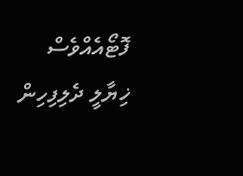ފޮޓޯއެއްވެސް ޚިޔާލީ ދެލިފިހިން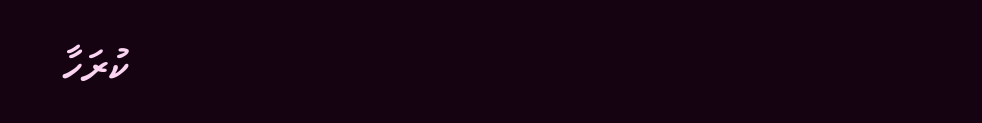ކުރަހާ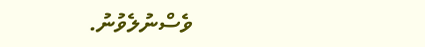ވެސްނުލެވުނު.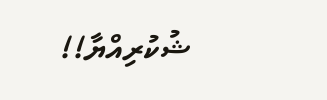ޝުކުރިއްޔާ!!